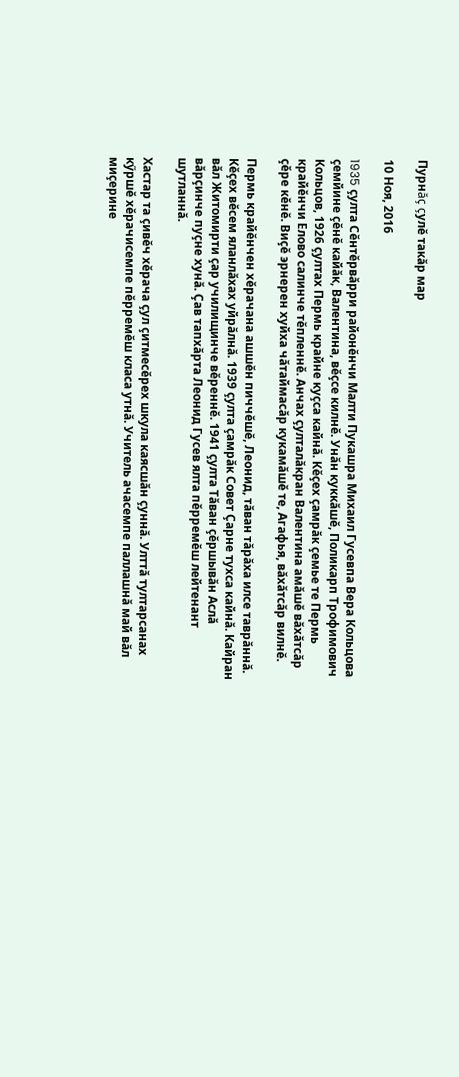Пурнăç çулĕ такăр мар

10 Ноя, 2016

1935 çулта Сĕнтĕрвăрри районĕнчи Малти Пукашра Михаил Гусевпа Вера Кольцова çемйине çĕнĕ кайăк, Валентина, вĕçсе килнĕ. Унăн куккăшĕ, Поликарп Трофимович Кольцов, 1926 çултах Пермь крайне куçса кайнă. Кĕçех çамрăк çемье те Пермь крайĕнчи Елово салинче тĕпленнĕ. Анчах çулталăкран Валентина амăшĕ вăхăтсăр çĕре кĕнĕ. Виçĕ эрнерен хуйха чăтаймасăр кукамăшĕ те, Агафья, вăхăтсăр вилнĕ.

Пермь крайĕнчен хĕрачана ашшĕн пиччĕшĕ, Леонид, тăван тăрăха илсе таврăннă. Кĕçех вĕсем яланлăхах уйрăлнă. 1939 çулта çамрăк Совет Çарне тухса кайнă. Кайран вăл Житомирти çар училищинче вĕреннĕ. 1941 çулта Тăван çĕршывăн Аслă вăрçинче пуçне хунă. Çав тапхăрта Леонид Гусев ялта пĕрремĕш лейтенант шутланнă.

Хастар та çивĕч хĕрача çул çитмесĕрех шкула каясшăн çуннă. Улттă тултарсанах кӳршĕ хĕрачисемпе пĕрремĕш класа утнă. Учитель ачасемпе паллашнă май вăл миçерине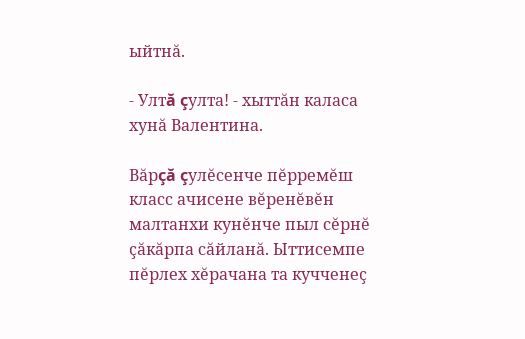ыйтнă.

- Ултă çулта! - хыттăн каласа хунă Валентина.

Вăрçă çулĕсенче пĕрремĕш класс ачисене вĕренĕвĕн малтанхи кунĕнче пыл сĕрнĕ çăкăрпа сăйланă. Ыттисемпе пĕрлех хĕрачана та кучченеç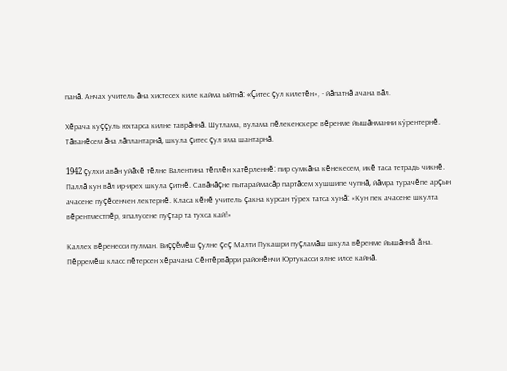панă. Анчах учитель ăна хистесех киле кайма ыйтнă: «Çитес çул килетĕн», - йăпатнă ачана вăл.

Хĕрача куççуль юхтарса килне таврăннă. Шутлама, вулама пĕлекенскере вĕренме йышăнманни кӳрентернĕ. Тăванĕсем ăна лăплантарнă, шкула çитес çул яма шантарнă.

1942 çулхи авăн уйăхĕ тĕлне Валентина тĕплĕн хатĕрленнĕ: пир сумкăна кĕнекесем, икĕ таса тетрадь чикнĕ. Паллă кун вăл ир-ирех шкула çитнĕ. Савăнăçне пытараймасăр партăсем хушшипе чупнă, йăмра турачĕпе арçын ачасене пуçĕсенчен лектернĕ. Класа кĕнĕ учитель çакна курсан тӳрех татса хунă: «Кун пек ачасене шкулта вĕрентместпĕр, япалусене пуçтар та тухса кай!»

Каллех вĕренесси пулман. Виççĕмĕш çулне çеç Малти Пукашри пуçламăш шкула вĕренме йышăннă ăна. Пĕрремĕш класс пĕтерсен хĕрачана Сĕнтĕрвăрри районĕнчи Юртукасси ялне илсе кайнă.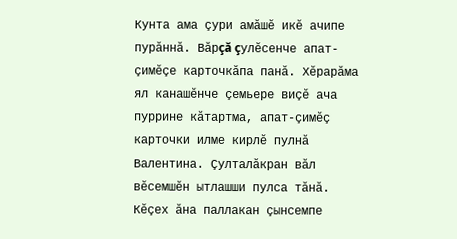Кунта ама çури амăшĕ икĕ ачипе пурăннă. Вăрçă çулĕсенче апат-çимĕçе карточкăпа панă. Хĕрарăма ял канашĕнче çемьере виçĕ ача пуррине кăтартма, апат-çимĕç карточки илме кирлĕ пулнă Валентина. Çулталăкран вăл вĕсемшĕн ытлашши пулса тăнă. Кĕçех ăна паллакан çынсемпе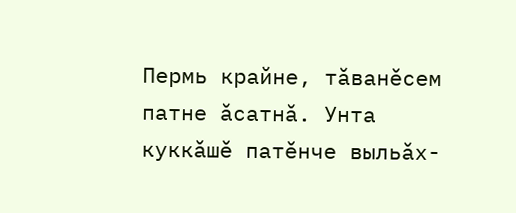Пермь крайне, тăванĕсем патне ăсатнă. Унта куккăшĕ патĕнче выльăх-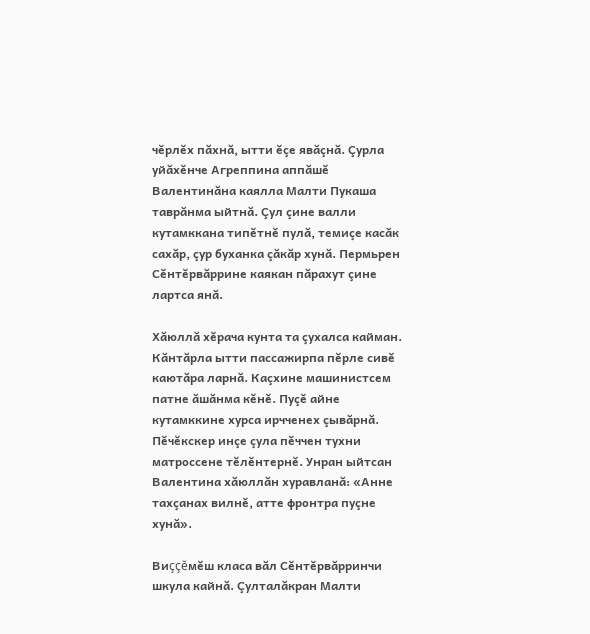чĕрлĕх пăхнă, ытти ĕçе явăçнă. Çурла уйăхĕнче Агреппина аппăшĕ Валентинăна каялла Малти Пукаша таврăнма ыйтнă. Çул çине валли кутамккана типĕтнĕ пулă, темиçе касăк сахăр, çур буханка çăкăр хунă. Пермьрен Сĕнтĕрвăррине каякан пăрахут çине лартса янă.

Хăюллă хĕрача кунта та çухалса кайман. Кăнтăрла ытти пассажирпа пĕрле сивĕ каютăра ларнă. Каçхине машинистсем патне ăшăнма кĕнĕ. Пуçĕ айне кутамккине хурса ирчченех çывăрнă. Пĕчĕкскер инçе çула пĕччен тухни матроссене тĕлĕнтернĕ. Унран ыйтсан Валентина хăюллăн хуравланă: «Анне тахçанах вилнĕ, атте фронтра пуçне хунă».

Виççĕмĕш класа вăл Сĕнтĕрвăрринчи шкула кайнă. Çулталăкран Малти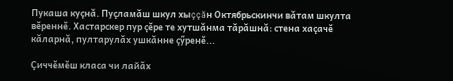Пукаша куçнă. Пуçламăш шкул хыççăн Октябрьскинчи вăтам шкулта вĕреннĕ. Хастарскер пур çĕре те хутшăнма тăрăшнă: стена хаçачĕ кăларнă, пултарулăх ушкăнне çӳренĕ...

Çиччĕмĕш класа чи лайăх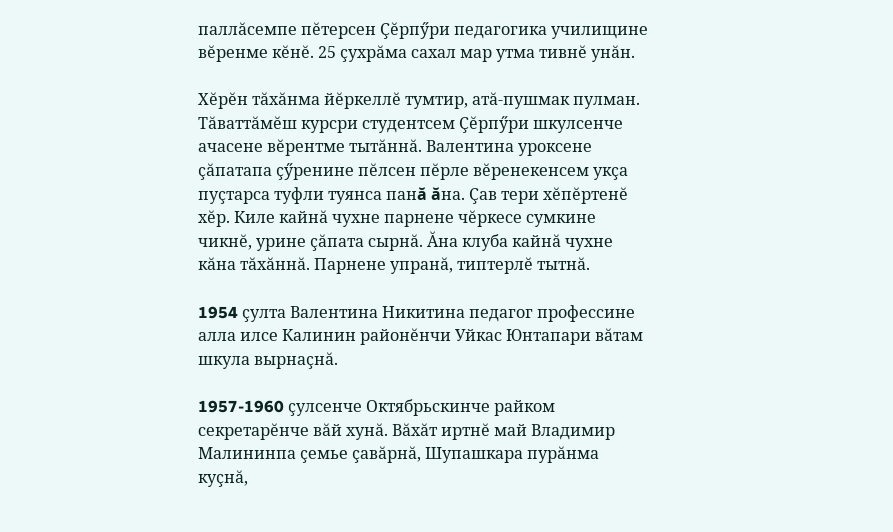паллăсемпе пĕтерсен Çĕрпӳри педагогика училищине вĕренме кĕнĕ. 25 çухрăма сахал мар утма тивнĕ унăн.

Хĕрĕн тăхăнма йĕркеллĕ тумтир, атă-пушмак пулман. Тăваттăмĕш курсри студентсем Çĕрпӳри шкулсенче ачасене вĕрентме тытăннă. Валентина уроксене çăпатапа çӳренине пĕлсен пĕрле вĕренекенсем укçа пуçтарса туфли туянса панă ăна. Çав тери хĕпĕртенĕ хĕр. Киле кайнă чухне парнене чĕркесе сумкине чикнĕ, урине çăпата сырнă. Ăна клуба кайнă чухне кăна тăхăннă. Парнене упранă, типтерлĕ тытнă.

1954 çулта Валентина Никитина педагог профессине алла илсе Калинин районĕнчи Уйкас Юнтапари вăтам шкула вырнаçнă.

1957-1960 çулсенче Октябрьскинче райком секретарĕнче вăй хунă. Вăхăт иртнĕ май Владимир Малининпа çемье çавăрнă, Шупашкара пурăнма куçнă,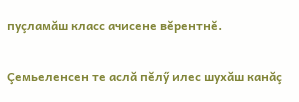пуçламăш класс ачисене вĕрентнĕ.

Çемьеленсен те аслă пĕлӳ илес шухăш канăç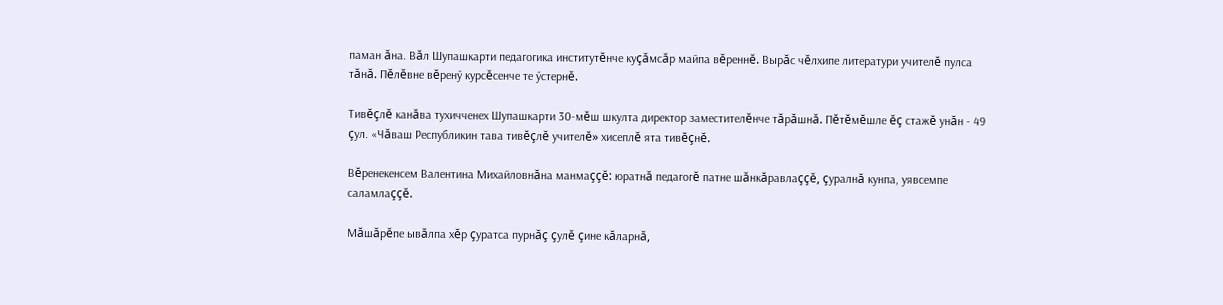паман ăна. Вăл Шупашкарти педагогика институтĕнче куçăмсăр майпа вĕреннĕ. Вырăс чĕлхипе литератури учителĕ пулса тăнă. Пĕлĕвне вĕренӳ курсĕсенче те ӳстернĕ.

Тивĕçлĕ канăва тухичченех Шупашкарти 30-мĕш шкулта директор заместителĕнче тăрăшнă. Пĕтĕмĕшле ĕç стажĕ унăн - 49 çул. «Чăваш Республикин тава тивĕçлĕ учителĕ» хисеплĕ ята тивĕçнĕ.

Вĕренекенсем Валентина Михайловнăна манмаççĕ: юратнă педагогĕ патне шăнкăравлаççĕ, çуралнă кунпа, уявсемпе саламлаççĕ.

Мăшăрĕпе ывăлпа хĕр çуратса пурнăç çулĕ çине кăларнă,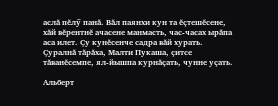аслă пĕлӳ панă. Вăл паянхи кун та ĕçтешĕсене, хăй вĕрентнĕ ачасене манмасть, час-часах ырăпа аса илет. Çу кунĕсенче садра вăй хурать. Çуралнă тăрăха, Малти Пукаша, çитсе тăванĕсемпе, ял-йышпа курнăçать, чунне уçать.

Альберт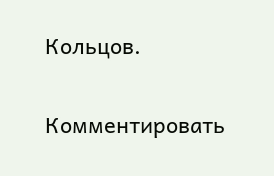Кольцов.

Комментировать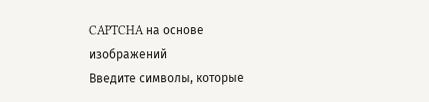CAPTCHA на основе изображений
Введите символы, которые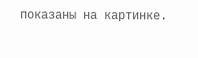показаны на картинке.